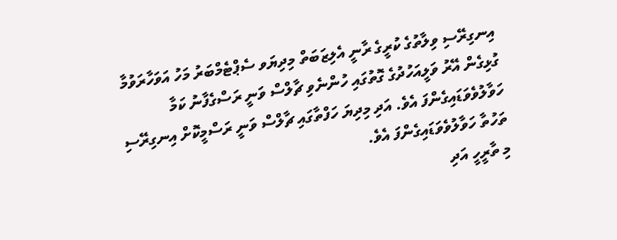އިނގިރޭސި ވިލާތުގެ ކުރީގެ ރާނީ އެލިޒަބަތް މިދިޔަވ ސެޕްޓެމްބަރު މަހު އަވަހާރަވުމާ ގުޅިގެން އޭރު ވަލީއަހުދުގެ ގޮތުގައި ހުންނެވި ޗާލްސް ވަނީ ރަސްގެފާނު ކަމާ ހަވާލުވެވަޑައިގެންފަ އެވެ. އަދި މިދިޔަ ހަފްތާގައި ޗާލްސް ވަނީ ރަސްމީކޮށް އިނގިރޭސި ތަހުތާ ހަވާލުވެވަޑައިގެންފަ އެވެ.
މި ތާރީހީ އަދި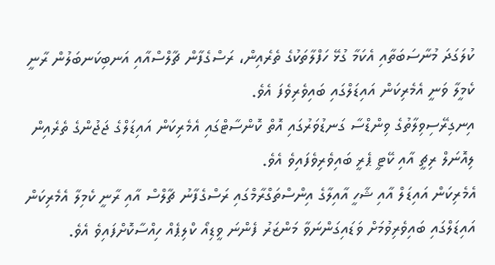ކުލަގަދަ މުނާސަބަތާއި އެކަމާ ގުޅޭ ހަފްލާތަކުގެ ތެރެއިން، ރަސްގެފާން ޗާލްސްއާއި އަނބިކަނބަލުން ރާނީ ކެމީލާ ވަނީ އެމެރިކަން އައިޑަލްގައި ބައިވެރިވެފަ އެވެ.
އިނގިރޭސިވިލާތުގެ ވިންޑްސާ ގަނޑުވަރުގައި އޮތް ކޮންސާޓްގައި އެމެރިކަން އައިޑަލްގެ ޖަޖުންގެ ތެރެއިން ލިއޮނަލް ރިޗީ އާއި ކޭޓީ ޕެރީ ބައިވެރިވެފައިވެ އެވެ.
އެމެރިކަން އައިޑަލް އާއި ޝާހީ އާއިލާގެ އިންސްތަގްރާމްގައި ރަސްގެފާނު ޗާލްސް އާއި ރާނީ ކެމިލާ އެމެރިކަން އައިޑަލްގައި ބައިވެރިވުމަށް ވަޑައިގަންނަވާ މަންޒަރު ފެންނަ ވީޑިއޯ ކްލިޕެއް ހިއްސާކޮށްފައިވެ އެވެ.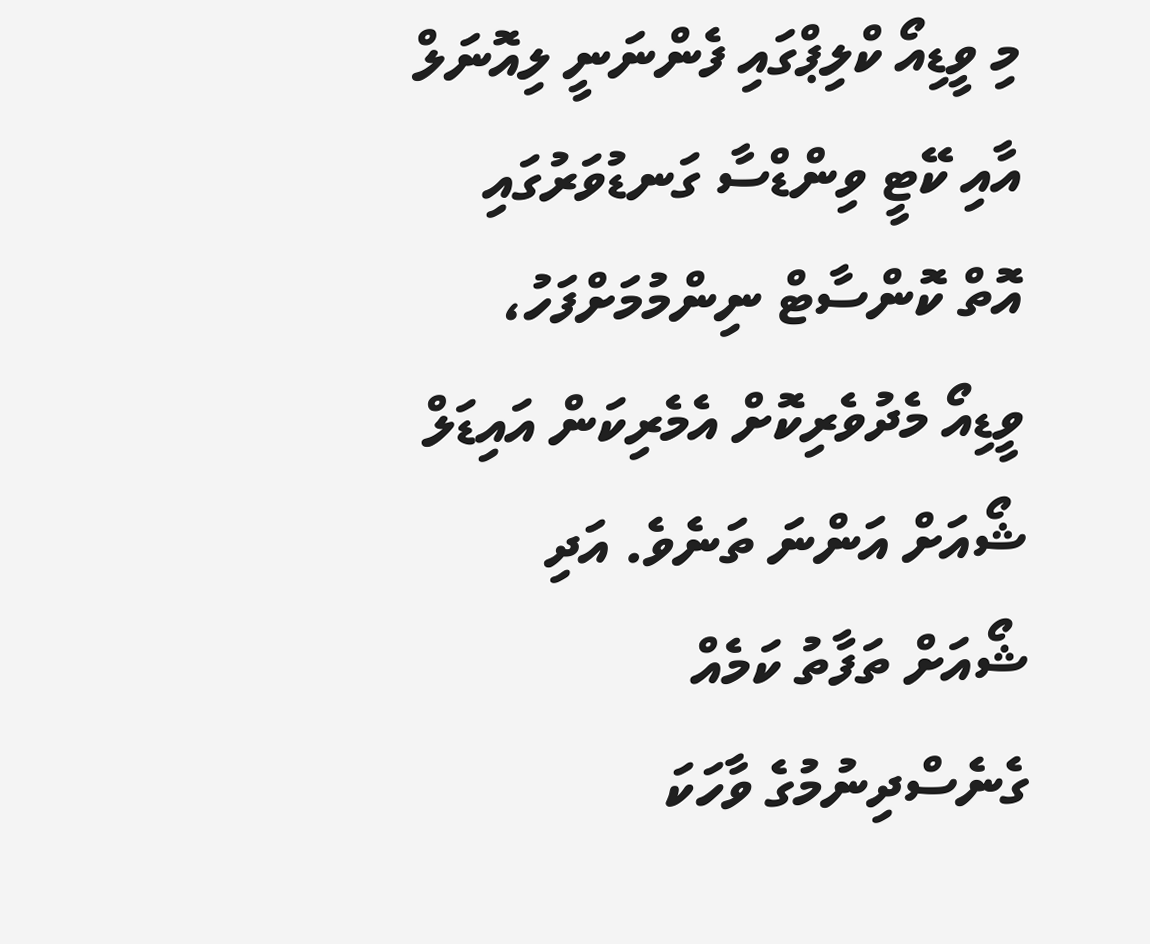މި ވީޑިއޯ ކްލިޕްގައި ފެންނަނީ ލިއޮނަލް އާއި ކޭޓީ ވިންޑްސާ ގަނޑުވަރުގައި އޮތް ކޮންސާޓް ނިންމުމަށްފަހު، ވީޑިއޯ މެދުވެރިކޮށް އެމެރިކަން އައިޑަލް ޝޯއަށް އަންނަ ތަނެވެ. އަދި ޝޯއަށް ތަފާތު ކަމެއް ގެނެސްދިނުމުގެ ވާހަކަ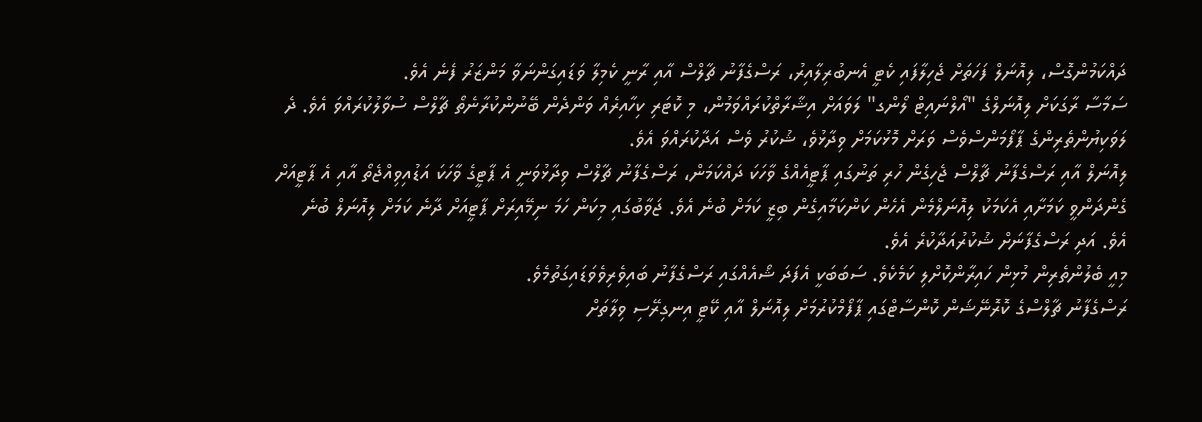ދައްކަމުންގޮސް، ލިއޮނަލް ފަހަތަށް ޖެހިލާފައި ކެޓީ އެނބުރިލާއިރު، ރަސްގެފާނު ޗާލްސް އާއި ރާނީ ކެމިލާ ވަޑައިގަންނަވާ މަންޒަރު ފެނެ އެވެ.
ސަމާސާ ރާގަކަށް ލިއޮނަލްގެ "އޯލްނައިޓް ލޯންގ" ލަވައަށް އިޝާރާތްކުރައްވަމުން، މި ކޮޓަރި ކިހާއިރެއް ވަންދެން ބޭނުންކުރާނެތޯ ޗާލްސް ސުވާލުކުރައްވަ އެވެ. ދެ ލަވަކިޔުންތެރިންގެ ޕާފޯމަންސްވެސް ވަރަށް މޮޅުކަމަށް ވިދާޅުވެ، ޝުކުރު ވެސް އަދާކުރައްވަ އެވެ.
ލިއޮނަލް އާއި ރަސްގެފާނު ޗާލްސް ޖެހިގެން ހުރި ތަނުގައި ޕާޓީއެއްގެ ވާހަކަ ދައްކަމަން، ރަސްގެފާނު ޗާލްސް ވިދާޅުވަނީ އެ ޕާޓީގެ ވާހަކަ އަޑުއިވިއްޖެތޯ އާއި އެ ޕާޓީއަށް ގެންދަންވީ ކަމަށާއި އެކަމަކު ލިއޮނަލްމެން އެހެން ކަންކަމާއިގެން ބިޒީ ކަމަށް ބުނެ އެވެ. ޖަވާބުގައި މިކަން ހަމަ ނިމޭއިރަށް ޕާޓީއަށް ދާނެ ކަމަށް ލިއޮނަލް ބުނެ އެވެ. އަދި ރަސްގެފާނަށް ޝުކުރުއަދާކުރެ އެވެ.
މިއީ ބެލުންތެރިން މުޅިން ހައިރާންކޮށްލި ކަމެކެވެ. ސަބަބަކީ އެފަދަ ޝޯއެއްގައި ރަސްގެފާނު ބައިވެރިވެވަޑައިގަތުމެވެ.
ރަސްގެފާނު ޗާލްސްގެ ކޮރޮނޭޝަން ކޮންސާޓްގައި ޕާފޯމްކުރުމަށް ލިއޮނަލް އާއި ކޭޓީ އިނގިރޭސި ވިލާތަށް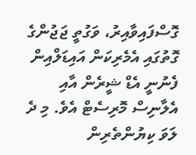ގޮސްފައިވާއިރު، ވަގުތީ ޖަޖުންގެ ގޮތުގައި އެމެރިކަން އައިޑަލްއިން ފެނުނީ އެޑް ޝީރެން އާއި އެލާނިސް މޮރިސެޓް އެވެ. މި ދެ ލަވަ ކިޔުންތެރިން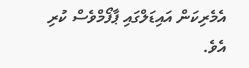އެމެރިކަން އައިޑަލްގައި ޕާފޯމްވެސް ކުރި އެވެ.